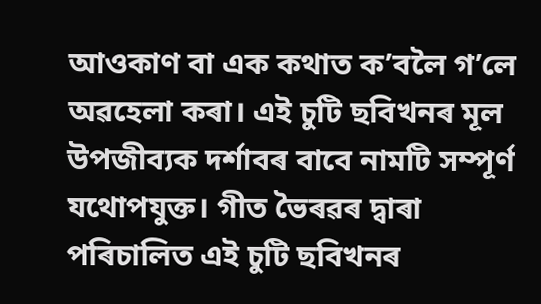আওকাণ বা এক কথাত ক’বলৈ গ’লে অৱহেলা কৰা। এই চুটি ছবিখনৰ মূল উপজীব্যক দৰ্শাবৰ বাবে নামটি সম্পূৰ্ণ যথোপযুক্ত। গীত ভৈৰৱৰ দ্বাৰা পৰিচালিত এই চুটি ছবিখনৰ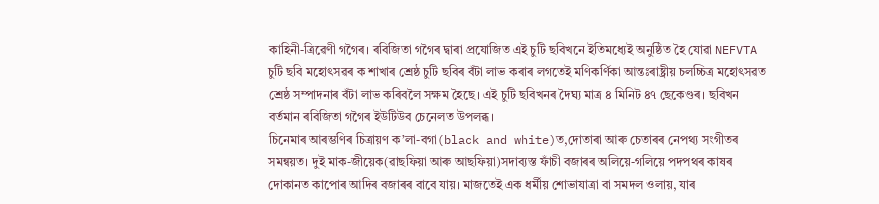কাহিনী-ত্ৰিৱেণী গগৈৰ। ৰবিজিতা গগৈৰ দ্বাৰা প্ৰযোজিত এই চুটি ছবিখনে ইতিমধ্যেই অনুষ্ঠিত হৈ যোৱা NEFVTA চুটি ছবি মহোৎসৱৰ ক শাখাৰ শ্ৰেষ্ঠ চুটি ছবিৰ বঁটা লাভ কৰাৰ লগতেই মণিকৰ্ণিকা আন্তঃৰাষ্ট্ৰীয় চলচ্চিত্ৰ মহোৎসৱত শ্ৰেষ্ঠ সম্পাদনাৰ বঁটা লাভ কৰিবলৈ সক্ষম হৈছে। এই চুটি ছবিখনৰ দৈঘ্য মাত্ৰ ৪ মিনিট ৪৭ ছেকেণ্ডৰ। ছবিখন বৰ্তমান ৰবিজিতা গগৈৰ ইউটিউব চেনেলত উপলব্ধ।
চিনেমাৰ আৰম্ভণিৰ চিত্ৰায়ণ ক’লা-বগা(black and white)ত,দোতাৰা আৰু চেতাৰৰ নেপথ্য সংগীতৰ সমন্বয়ত। দুই মাক-জীয়েক(ৱাছফিয়া আৰু আছফিয়া)সদাব্যস্ত ফাঁচী বজাৰৰ অলিয়ে-গলিয়ে পদপথৰ কাষৰ দোকানত কাপোৰ আদিৰ বজাৰৰ বাবে যায়। মাজতেই এক ধৰ্মীয় শোভাযাত্ৰা বা সমদল ওলায়, যাৰ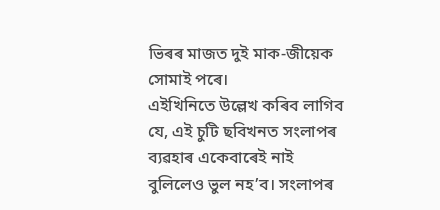ভিৰৰ মাজত দুই মাক-জীয়েক সোমাই পৰে।
এইখিনিতে উল্লেখ কৰিব লাগিব যে, এই চুটি ছবিখনত সংলাপৰ ব্যৱহাৰ একেবাৰেই নাই বুলিলেও ভুল নহ’ব। সংলাপৰ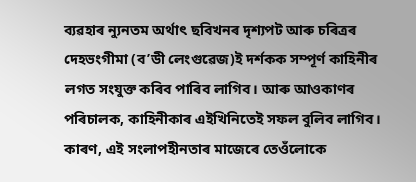ব্যৱহাৰ ন্যুনতম অৰ্থাৎ ছবিখনৰ দৃশ্যপট আৰু চৰিত্ৰৰ দেহভংগীমা (ব’ডী লেংগুৱেজ)ই দৰ্শকক সম্পূৰ্ণ কাহিনীৰ লগত সংযুক্ত কৰিব পাৰিব লাগিব। আৰু আওকাণৰ পৰিচালক, কাহিনীকাৰ এইখিনিতেই সফল বুলিব লাগিব। কাৰণ, এই সংলাপহীনতাৰ মাজেৰে তেওঁলোকে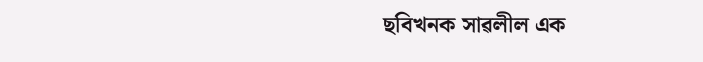ছবিখনক সাৱলীল এক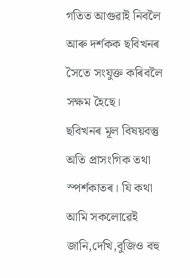গতিত আগুৱাই নিবলৈ আৰু দৰ্শকক ছবিখনৰ সৈতে সংযুক্ত কৰিবলৈ সক্ষম হৈছে।
ছবিখনৰ মূল বিষয়বস্তু অতি প্ৰাসংগিক তথা স্পৰ্শকাতৰ। যি কথা আমি সকলোৱেই জানি,দেখি,বুজিও বহু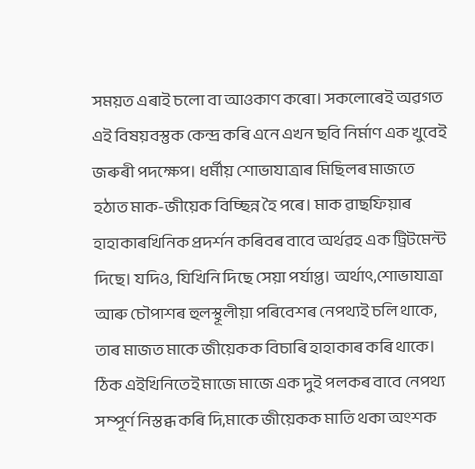সময়ত এৰাই চলো বা আওকাণ কৰো। সকলোৰেই অৱগত এই বিষয়বস্তুক কেন্দ্ৰ কৰি এনে এখন ছবি নিৰ্মাণ এক খুবেই জৰুৰী পদক্ষেপ। ধৰ্মীয় শোভাযাত্ৰাৰ মিছিলৰ মাজতে হঠাত মাক-জীয়েক বিচ্ছিন্ন হৈ পৰে। মাক ৱাছফিয়াৰ হাহাকাৰখিনিক প্ৰদৰ্শন কৰিবৰ বাবে অৰ্থৱহ এক ট্ৰিটমেন্ট দিছে। যদিও, যিখিনি দিছে সেয়া পৰ্যাপ্ত। অৰ্থাৎ,শোভাযাত্ৰা আৰু চৌপাশৰ হুলস্থূলীয়া পৰিবেশৰ নেপথ্যই চলি থাকে, তাৰ মাজত মাকে জীয়েকক বিচাৰি হাহাকাৰ কৰি থাকে।
ঠিক এইখিনিতেই মাজে মাজে এক দুই পলকৰ বাবে নেপথ্য সম্পূৰ্ণ নিস্তব্ধ কৰি দি,মাকে জীয়েকক মাতি থকা অংশক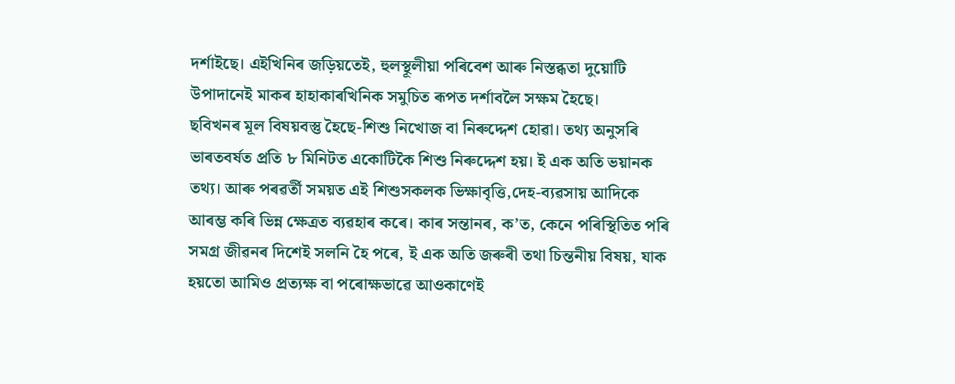দৰ্শাইছে। এইখিনিৰ জড়িয়তেই, হুলস্থূলীয়া পৰিবেশ আৰু নিস্তব্ধতা দুয়োটি উপাদানেই মাকৰ হাহাকাৰখিনিক সমুচিত ৰূপত দৰ্শাবলৈ সক্ষম হৈছে।
ছবিখনৰ মূল বিষয়বস্তু হৈছে-শিশু নিখোজ বা নিৰুদ্দেশ হোৱা। তথ্য অনুসৰি ভাৰতবৰ্ষত প্ৰতি ৮ মিনিটত একোটিকৈ শিশু নিৰুদ্দেশ হয়। ই এক অতি ভয়ানক তথ্য। আৰু পৰৱৰ্তী সময়ত এই শিশুসকলক ভিক্ষাবৃত্তি,দেহ-ব্যৱসায় আদিকে আৰম্ভ কৰি ভিন্ন ক্ষেত্ৰত ব্যৱহাৰ কৰে। কাৰ সন্তানৰ, ক’ত, কেনে পৰিস্থিতিত পৰি সমগ্ৰ জীৱনৰ দিশেই সলনি হৈ পৰে, ই এক অতি জৰুৰী তথা চিন্তনীয় বিষয়, যাক হয়তো আমিও প্ৰত্যক্ষ বা পৰোক্ষভাৱে আওকাণেই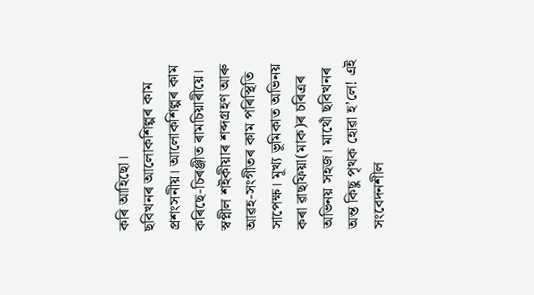কৰি আহিছো।
ছবিখনৰ আলোকশিল্পৰ কাম প্ৰশংসনীয়। আলোকশিল্পৰ কাম কৰিছে-চিৰঞ্জীত ৰামচিয়াৰীয়ে। স্বপ্নীল শইকীয়াৰ শব্দগ্ৰহণ আৰু আৱহ-সংগীতৰ কাম পৰিস্থিতি সাপেক্ষ। মূখ্য ভূমিকাত অভিনয় কৰা ৱাছফিয়া(মাক)ৰ চৰিত্ৰৰ অভিনয় সহজ। মাথোঁ ছবিখনৰ অন্ত কিছু পৃথক হোৱা হ’লে! এই সংবেদনশীল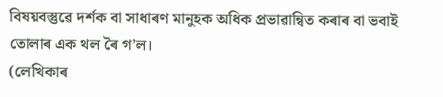বিষয়বস্তুৱে দৰ্শক বা সাধাৰণ মানুহক অধিক প্ৰভাৱান্বিত কৰাৰ বা ভবাই তোলাৰ এক থল ৰৈ গ’ল।
(লেখিকাৰ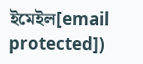ইমেইল[email protected])